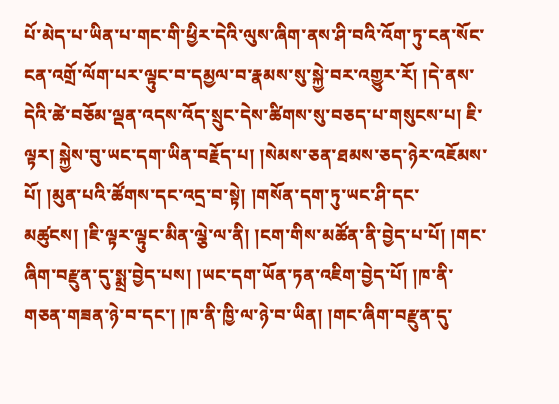པོ་མེད་པ་ཡིན་པ་གང་གི་ཕྱིར་དེའི་ལུས་ཞིག་ནས་ཤི་བའི་འོག་ཏུ་ངན་སོང་ངན་འགྲོ་ལོག་པར་ལྟུང་བ་དམྱལ་བ་རྣམས་སུ་སྐྱེ་བར་འགྱུར་རོ། །དེ་ནས་དེའི་ཚེ་བཅོམ་ལྡན་འདས་འོད་སྲུང་དེས་ཚིགས་སུ་བཅད་པ་གསུངས་པ། ཇི་ལྟར། སྐྱེས་བུ་ཡང་དག་ཡིན་བརྗོད་པ། །སེམས་ཅན་ཐམས་ཅད་ཉེར་འཇོམས་པོ། །མུན་པའི་ཚོགས་དང་འདྲ་བ་སྟེ། །གསོན་དག་ཏུ་ཡང་ཤི་དང་མཚུངས། །ཇི་ལྟར་ལྟུང་མིན་ལྕེ་ལ་ནི། །ངག་གིས་མཚོན་ནི་བྱེད་པ་པོ། །གང་ཞིག་བརྫུན་དུ་སྨྲ་བྱེད་པས། །ཡང་དག་ཡོན་ཏན་འཇིག་བྱེད་པོ། །ཁ་ནི་གཅན་གཟན་ཉེ་བ་དང་། །ཁ་ནི་ཁྱི་ལ་ཉེ་བ་ཡིན། །གང་ཞིག་བརྫུན་དུ་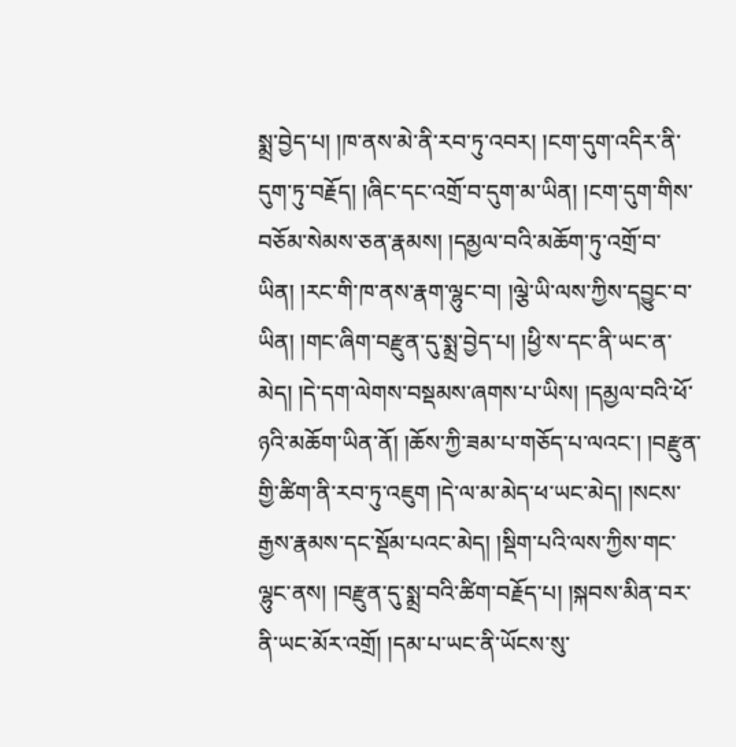སྨྲ་བྱེད་པ། །ཁ་ནས་མེ་ནི་རབ་ཏུ་འབར། །ངག་དུག་འདིར་ནི་དུག་ཏུ་བརྗོད། །ཞིང་དང་འགྲོ་བ་དུག་མ་ཡིན། །ངག་དུག་གིས་བཅོམ་སེམས་ཅན་རྣམས། །དམྱལ་བའི་མཆོག་ཏུ་འགྲོ་བ་ཡིན། །རང་གི་ཁ་ནས་རྣག་ལྷུང་བ། །ལྕེ་ཡི་ལས་ཀྱིས་དབྱུང་བ་ཡིན། །གང་ཞིག་བརྫུན་དུ་སྨྲ་བྱེད་པ། །ཕྱི་ས་དང་ནི་ཡང་ན་མེད། །དེ་དག་ལེགས་བསྡམས་ཞགས་པ་ཡིས། །དམྱལ་བའི་ཕོ་ཉའི་མཆོག་ཡིན་ནོ། །ཆོས་ཀྱི་ཟམ་པ་གཅོད་པ་ལའང་། །བརྫུན་གྱི་ཚིག་ནི་རབ་ཏུ་འཇུག །དེ་ལ་མ་མེད་ཕ་ཡང་མེད། །སངས་རྒྱས་རྣམས་དང་སྡོམ་པའང་མེད། །སྡིག་པའི་ལས་ཀྱིས་གང་ལྷུང་ནས། །བརྫུན་དུ་སྨྲ་བའི་ཚིག་བརྗོད་པ། །སྐབས་མིན་བར་ནི་ཡང་མོར་འགྲོ། །དམ་པ་ཡང་ནི་ཡོངས་སུ་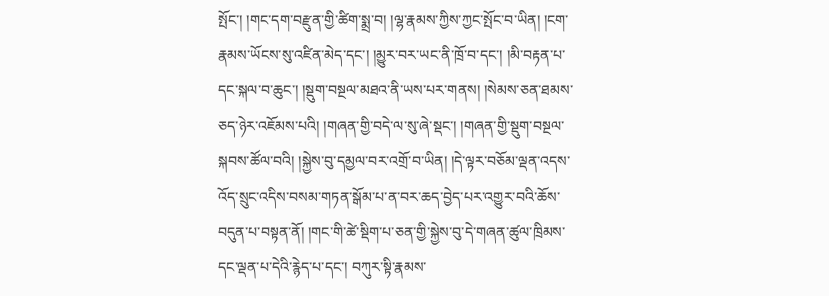སྤོང་། །གང་དག་བརྫུན་གྱི་ཚིག་སྨྲ་བ། །ལྷ་རྣམས་ཀྱིས་ཀྱང་སྤོང་བ་ཡིན། །ངག་རྣམས་ཡོངས་སུ་འཛིན་མེད་དང་། །མྱུར་བར་ཡང་ནི་ཁྲོ་བ་དང་། །མི་བརྟན་པ་དང་སྐལ་བ་ཆུང་། །སྡུག་བསྔལ་མཐའ་ནི་ཡས་པར་གནས། །སེམས་ཅན་ཐམས་ཅད་ཉེར་འཇོམས་པའི། །གཞན་གྱི་བདེ་ལ་སུ་ཞེ་སྡང་། །གཞན་གྱི་སྡུག་བསྔལ་སྐབས་ཚོལ་བའི། །སྐྱེས་བུ་དམྱལ་བར་འགྲོ་བ་ཡིན། །དེ་ལྟར་བཅོམ་ལྡན་འདས་འོད་སྲུང་འདིས་བསམ་གཏན་སྒོམ་པ་ན་བར་ཆད་བྱེད་པར་འགྱུར་བའི་ཆོས་བདུན་པ་བསྟན་ནོ། །གང་གི་ཚེ་སྡིག་པ་ཅན་གྱི་སྐྱེས་བུ་དེ་གཞན་ཚུལ་ཁྲིམས་དང་ལྡན་པ་དེའི་རྙེད་པ་དང་། བཀུར་སྟི་རྣམས་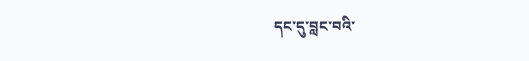དང་དུ་བླང་བའི་